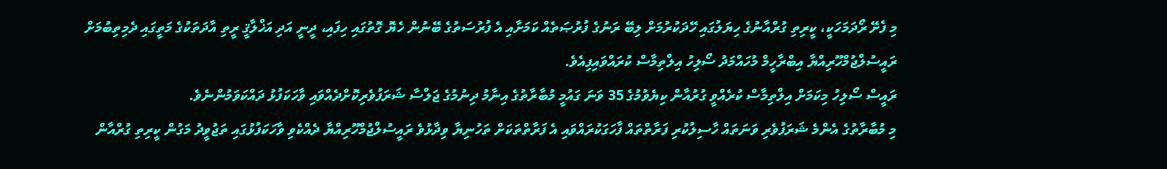މި ފެށޭ ރޯދަމަހަކީ، ކީރިތި ގުރްއާނުގެ ހިޔަލުގައި ހޭދަކުރުމަށް ލިބޭ ރަނުގެ ފުރުޞަތެއް ކަމަށާއި އެ ފުރުސަތުގެ ބޭނުން ހެޔޮ ގޮތުގައި ހިފައި، ދީނީ އަދި އަޚްލާޤީ ރީތި އާދަތަކުގެ މަތީގައި ދެމިތިބުމަށް ރައީސުލްޖުމްހޫރިއްޔާ އިބްރާހީމް މުހައްމަދު ސޯލިހު އިލްތިމާސް ކުރައްވައިފިއެވެ.
ރައީސް ސޯލިހު މިކަމަށް އިލްތިމާސް ކުރެއްވީ ގުރުއާން ކިޔެވުމުގެ 35 ވަނަ ގައުމީ މުބާރާތުގެ އިނާމު ދިނުމުގެ ޖަލްސާ ޝަރަފުވެރިކޮށްދެއްވައި ވާހަކަފުޅު ދައްކަވަމުންނެވެ.
މި މުބާރާތުގެ އެންމެ ޝަރަފުވެރި ވަނަތައް ހާސިލުކުރި ފަރާތްތައް ފާހަގަކުރައްވައި އެ ފަރާތްތަކަށް ތަހުނިޔާ ވިދާޅުވެ ރައީސުލްޖުމްހޫރިއްޔާ ދެއްކެވި ވާހަކަފުޅުގައި ތަޖުވީދު މަގުން ކީރިތި ގުރްއާން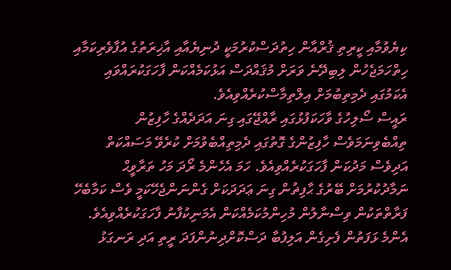ކިޔެވުމާއި ކީރިތި ޤުރްއާން ހިތުދަސްކުރުމަކީ ދުނިޔެއާއި އާޚިރަތުގެ އުފާވެރިކަމާއި ހިތްހަމަޖެހުން ލިބިދޭނެ ވަރަށް މުޤައްދަސް އަޅުކަމެއްކަން ފާހަގަކުރައްވައި އެކަމުގައި ދެމިތިބުމަށް އިލްތިމާސްކުރެއްވިއެވެ.
ރައީސް ސޯލިހުގެ ވާހަކަފުޅުގައި ރާއްޖޭގައި ގިނަ އަދަދެއްގެ ހާފިޒުން ތިއްބެވިނަމަވެސް ހާފިޒުންގެ ގޮތުގައި ދެމިތިއްބެވުމަށް ކުރެވޭ މަސައްކަތް އަދިވެސް މަދުކަން ފާހަގަކުރެއްވިއެވެ. ހަމަ އެހެންމެ ރޯދަ މަހު ތަރާވީޙް ނަމާދުކުރުމަށް ބޭރުގެ ޙާފިޡުން ގިނަ ޢަދަދަކަށް ގެންނަންޖެހޭކަމީ ވެސް ކަމާބެހޭ ފަރާތްތަކުން ވިސްނާލުން މުހިންމުކަމެއްކަން އެމަނިކުފާނު ފާހަގަކުރެއްވިއެވެ.
އެންމެ ޅަފަތުން ފެށިގެން އަލިފުބާ ދަސްކޮށްދިނުންފަދަ ރީތި އަދި ރަނގަޅު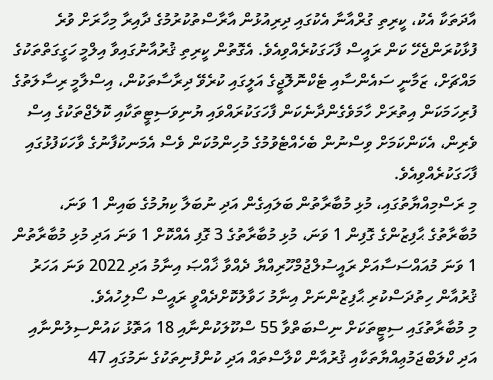އާދަތަކާ އެކު، ކީރިތި ގުރްއާނާ އެކުގައި ދިރިއުޅުން އާރާސްތުކުރުމުގެ ދާއިރާ މިހާރަށް ވުރެ ފުޅާކުރަންޖެހޭ ކަން ރައީސް ފާހަގަކުރެއްވިއެވެ. އެގޮތުން ކީރިތި ޤުރުއާނުގައިވާ އިލްމީ ހަގީގަތްތަކުގެ މައްޗަށް، ޒަމާނީ ސައެންސާއި ޓެކްނޮލޮޖީގެ އަލީގައި ކުރެވޭ ދިރާސާތަކުން، އިސްލާމީ ރިސާލަތުގެ ފުރިހަމަކަން އިތުރަށް ހާމަވެގެންދާނެކަން ފާހަގަކުރައްވައި ޔުނިވަސިޓީތަކާއި ކޮލެޖްތަކުގެ އިސް ވެރިން، އެކަންކަމަށް ވިސްނުން ބެހެއްޓެވުމުގެ މުހިންމުކަން ވެސް އެމަނކުފާނުގެ ވާހަކަފުޅުގައި ފާހަގަކުރެއްވިއެވެ.
މި ރަސްމިއްޔާތުގައި، މުޅި މުބާރާތުން ބަލައިގެން އަދި ނުބަލާ ކިޔުމުގެ ބައިން 1 ވަނަ، މުބާރާތުގެ ޙާފިޒުންގެ ގޮފިން 1 ވަނަ، މުޅި މުބާރާތުގެ 3 ގޮފި އެއްކޮށް 1 ވަނަ އަދި މުޅި މުބާރާތުން 1 ވަނަ މުއައްސަސާއަށް ރައީސުލްޖުމްހޫރިއްޔާ ދެއްވާ ޚާއްޞަ އިނާމު އަދި 2022 ވަނަ އަހަރު ޤުރުއާން ހިތުދަސްކުރި ޙާފިޒުންނަށް އިނާމު ހަވާލުކޮށްދެއްވީ ރައީސް ސޯލިހުއެވެ.
މި މުބާރާތުގައި ސިޓީތަކަށް ނިސްބަތްވާ 55 ސްކޫލަކުންނާއި 18 އަތޮޅު ކައުންސިލުންނާއި އަދި ކްލަބްޖަމުޢިއްޔާތަކާއި ޤުރުއާން ކްލާސްތައް އަދި ކުންފުނިތަކުގެ ނަމުގައި 47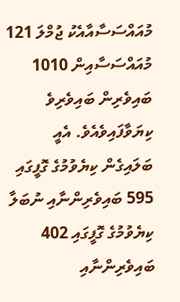މުއައްސަސާއާއެކު ޖުމްލަ 121 މުއައްސަސާއިން 1010 ބައިވެރިން ބައިވެރިވެ ކިޔަވާފައިވެއެވެ. އެއީ ބަލައިގެން ކިޔެވުމުގެ ގޮފީގައި 595 ބައިވެރިންނާއި ނުބަލާ ކިޔެވުމުގެ ގޮފީގައި 402 ބައިވެރިންނާއި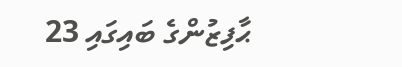ޙާފިޒުންގެ ބައިގައި 23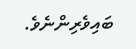ބައިވެރިންނެވެ.